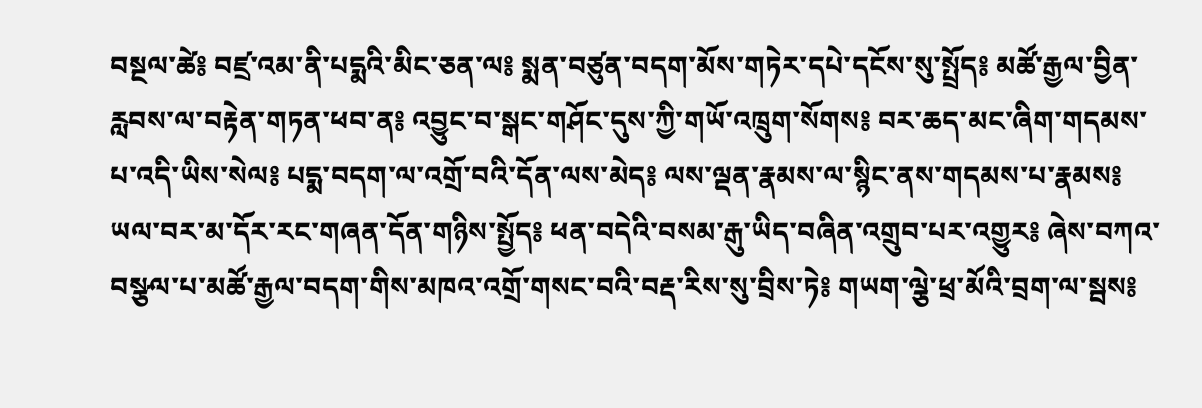བསྔལ་ཚེ༔ བཛྲ་འམ་ནི་པདྨའི་མིང་ཅན་ལ༔ སྨན་བཙུན་བདག་མོས་གཏེར་དཔེ་དངོས་སུ་སྤྲོད༔ མཚོ་རྒྱལ་བྱིན་རླབས་ལ་བརྟེན་གཏན་ཕབ་ན༔ འབྱུང་བ་སྒང་གཤོང་དུས་ཀྱི་གཡོ་འཁྲུག་སོགས༔ བར་ཆད་མང་ཞིག་གདམས་པ་འདི་ཡིས་སེལ༔ པདྨ་བདག་ལ་འགྲོ་བའི་དོན་ལས་མེད༔ ལས་ལྡན་རྣམས་ལ་སྙིང་ནས་གདམས་པ་རྣམས༔ ཡལ་བར་མ་དོར་རང་གཞན་དོན་གཉིས་སྤྱོད༔ ཕན་བདེའི་བསམ་རྒུ་ཡིད་བཞིན་འགྲུབ་པར་འགྱུར༔ ཞེས་བཀའ་བསྩལ་པ་མཚོ་རྒྱལ་བདག་གིས་མཁའ་འགྲོ་གསང་བའི་བརྡ་རིས་སུ་བྲིས་ཏེ༔ གཡག་ལྕེ་ཕྲ་མོའི་བྲག་ལ་སྦས༔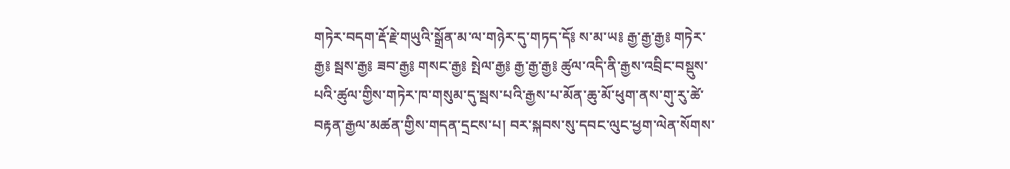གཏེར་བདག་རྡོ་རྗེ་གཡུའི་སྒྲོན་མ་ལ་གཉེར་དུ་གཏད་དོ༔ ས་མ་ཡ༔ རྒྱ་རྒྱ་རྒྱ༔ གཏེར་རྒྱ༔ སྦས་རྒྱ༔ ཟབ་རྒྱ༔ གསང་རྒྱ༔ སྤེལ་རྒྱ༔ རྒྱ་རྒྱ་རྒྱ༔ ཚུལ་འདི་ནི་རྒྱས་འབྲིང་བསྡུས་པའི་ཚུལ་གྱིས་གཏེར་ཁ་གསུམ་དུ་སྦས་པའི་རྒྱས་པ་མོན་ཆུ་མོ་ཕུག་ནས་གུ་རུ་ཚེ་བརྟན་རྒྱལ་མཚན་གྱིས་གདན་དྲངས་པ། བར་སྐབས་སུ་དབང་ལུང་ཕྱག་ལེན་སོགས་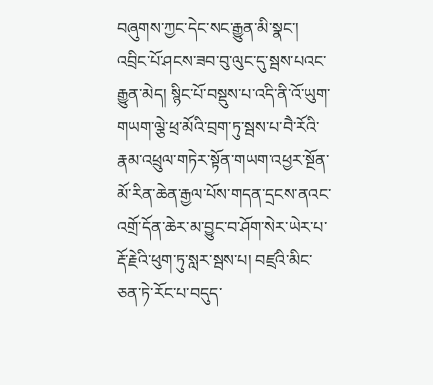བཞུགས་ཀྱང་དེང་སང་རྒྱུན་མི་སྣང་། འབྲིང་པོ་ཤངས་ཟབ་བུ་ལུང་དུ་སྦས་པའང་རྒྱུན་མེད། སྙིང་པོ་བསྡུས་པ་འདི་ནི་འོ་ཡུག་གཡག་ལྕེ་ཕྲ་མོའི་བྲག་ཏུ་སྦས་པ་བཻ་རོའི་རྣམ་འཕྲུལ་གཏེར་སྟོན་གཡག་འཕྱར་སྔོན་མོ་རིན་ཆེན་རྒྱལ་པོས་གདན་དྲངས་ནའང་འགྲོ་དོན་ཆེར་མ་བྱུང་བ་ཤོག་སེར་ཡེར་པ་རྡོ་རྗེའི་ཕུག་ཏུ་སླར་སྦས་པ། བཛྲའི་མིང་ཅན་ཏེ་རོང་པ་བདུད་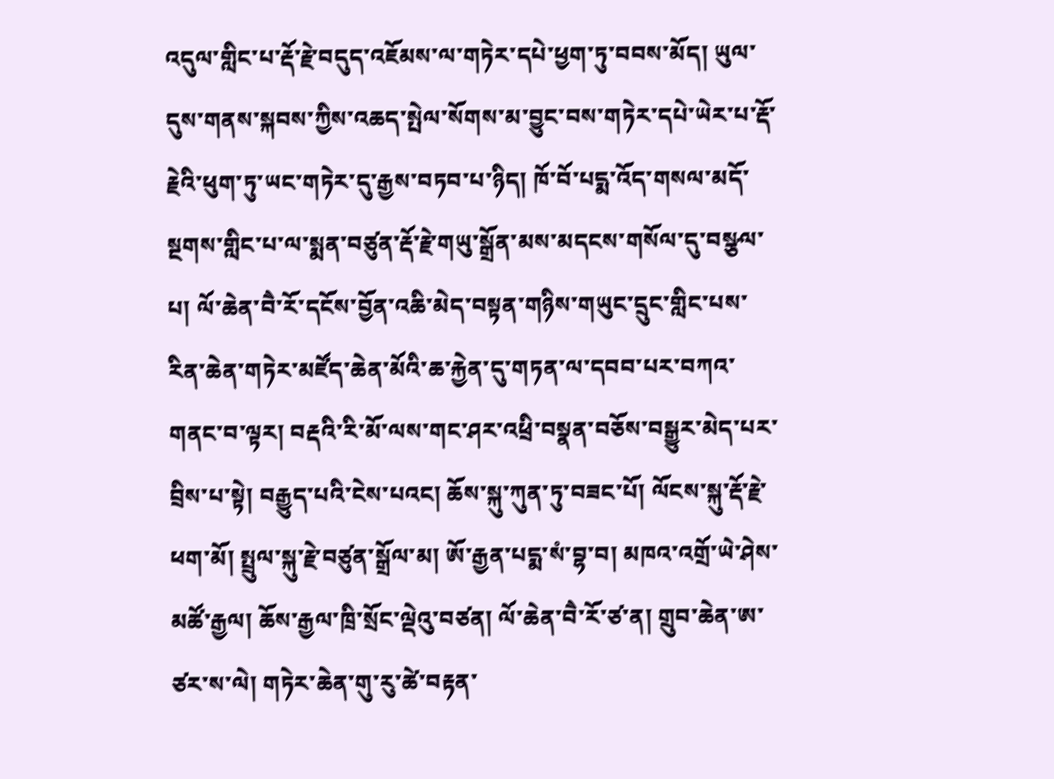འདུལ་གླིང་པ་རྡོ་རྗེ་བདུད་འཇོམས་ལ་གཏེར་དཔེ་ཕྱག་ཏུ་བབས་མོད། ཡུལ་དུས་གནས་སྐབས་ཀྱིས་འཆད་སྤེལ་སོགས་མ་བྱུང་བས་གཏེར་དཔེ་ཡེར་པ་རྡོ་རྗེའི་ཕུག་ཏུ་ཡང་གཏེར་དུ་རྒྱས་བཏབ་པ་ཉིད། ཁོ་བོ་པདྨ་འོད་གསལ་མདོ་སྔགས་གླིང་པ་ལ་སྨན་བཙུན་རྡོ་རྗེ་གཡུ་སྒྲོན་མས་མདངས་གསོལ་དུ་བསྩལ་པ། ལོ་ཆེན་བཻ་རོ་དངོས་བྱོན་འཆི་མེད་བསྟན་གཉིས་གཡུང་དྲུང་གླིང་པས་རིན་ཆེན་གཏེར་མཛོད་ཆེན་མོའི་ཆ་རྐྱེན་དུ་གཏན་ལ་དབབ་པར་བཀའ་གནང་བ་ལྟར། བརྡའི་རི་མོ་ལས་གང་ཤར་འཕྲི་བསྣན་བཅོས་བསྒྱུར་མེད་པར་བྲིས་པ་སྟེ། བརྒྱུད་པའི་ངེས་པའང། ཆོས་སྐུ་ཀུན་ཏུ་བཟང་པོ། ལོངས་སྐུ་རྡོ་རྗེ་ཕག་མོ། སྤྲུལ་སྐུ་རྗེ་བཙུན་སྒྲོལ་མ། ཨོ་རྒྱན་པདྨ་སཾ་བྷ་བ། མཁའ་འགྲོ་ཡེ་ཤེས་མཚོ་རྒྱལ། ཆོས་རྒྱལ་ཁྲི་སྲོང་ལྡེའུ་བཙན། ལོ་ཆེན་བཻ་རོ་ཙ་ན། གྲུབ་ཆེན་ཨ་ཙར་ས་ལེ། གཏེར་ཆེན་གུ་རུ་ཚེ་བརྟན་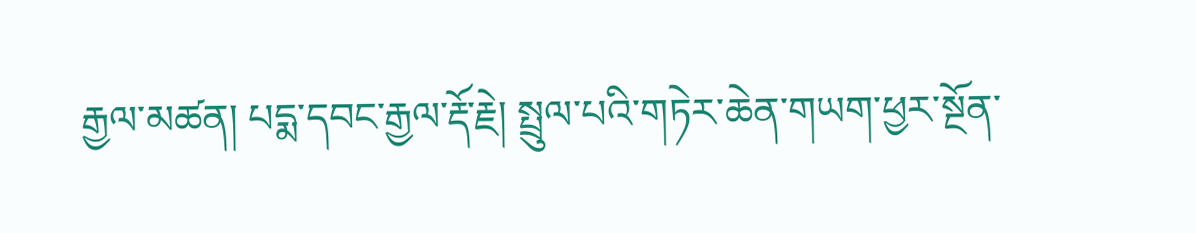རྒྱལ་མཚན། པདྨ་དབང་རྒྱལ་རྡོ་རྗེ། སྤྲུལ་པའི་གཏེར་ཆེན་གཡག་ཕྱར་སྔོན་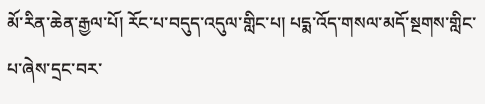མོ་རིན་ཆེན་རྒྱལ་པོ། རོང་པ་བདུད་འདུལ་གླིང་པ། པདྨ་འོད་གསལ་མདོ་སྔགས་གླིང་པ་ཞེས་དྲང་བར་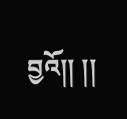བྱའོ།། །།